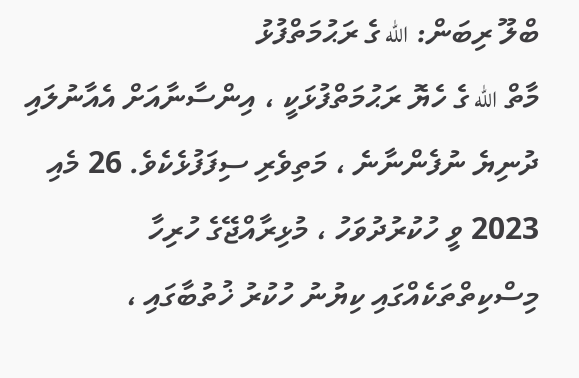ބްލޫ ރިބަން: الله ގެ ރަޙުމަތްފުޅު
މާތް الله ގެ ހެޔޮ ރަޙުމަތްފުޅަކީ ، އިންސާނާއަށް އެއާނުލައި ދުނިޔެ ނުފެންނާނެ ، މަތިވެރި ސިފަފުޅެކެވެ. 26 މެއި 2023 ވީ ހުކުރުދުވަހު ، މުޅިރާއްޖޭގެ ހުރިހާ މިސްކިތްތަކެއްގައި ކިޔުނު ހުކުރު ޚުތުބާގައި ،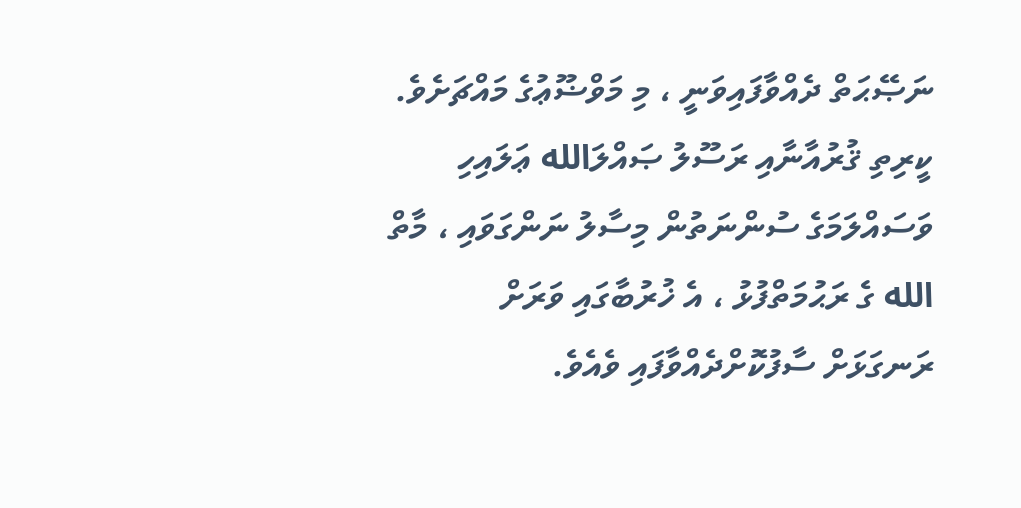ނަޞޭޙަތް ދެއްވާފައިވަނީ ، މި މަވްޟޫޢުގެ މައްޗަށެވެ. ކީރިތި ޤުރުއާނާއި ރަސޫލު ޞައްލަالله ޢަލައިހި ވަސައްލަމަގެ ސުންނަތުން މިސާލު ނަންގަވައި ، މާތް الله ގެ ރަޙުމަތްފުޅު ، އެ ޚުރުބާގައި ވަރަށް ރަނގަޅަށް ސާފުކޮށްދެއްވާފައި ވެއެވެ.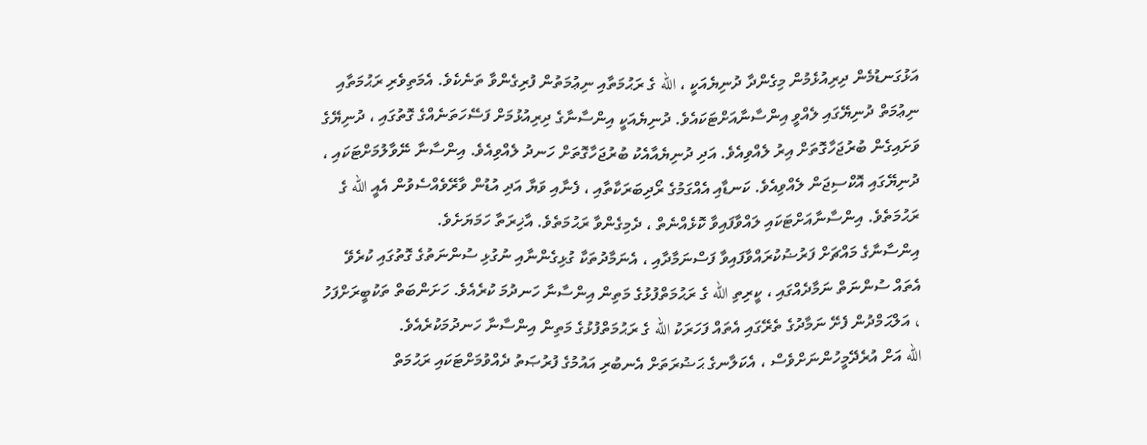އަޅުގަނޑުމެން ދިރިއުޅެމުން މިގެންދާ ދުނިޔެއަކީ ، الله ގެ ރަޙުމަތާއި ނިޢުމަތުން ފުރިގެންވާ ތަނެކެވެ. އެމަތިވެރި ރަޙުމަތާއި ނިޢުމަތް ދުނިޔޭގައި ލެއްވީ އިންސާނާއަށްޓަކައެވެ. ދުނިޔެއަކީ އިންސާނާގެ ދިރިއުޅުމަށް ފަސޭހަތަނެއްގެ ގޮތުގައި ، ދުނިޔޭގެ ވަށައިގެން ބުރުޖަހާގޮތަށް އިރު ލެއްވިއެވެ. އަދި ދުނިޔެއާއެކު ބުރުޖަހާގޮތަށް ހަނދު ލެއްވިއެވެ. އިންސާނާ ނޭވާލުމަށްޓަކައި ، ދުނިޔޭގައި އޮކްސިޖަން ލެއްވިއެވެ. ކަނޑާއި އެއްގަމުގެ ރޯދިބަރަކާތާއި ، ފެނާއި ވަޔާ އަދި އުޑުން ވާރޭވެއްސެވުން އެއީ الله ގެ ރަޙުމަތެވެ. އިންސާނާއަށްޓަކައި ލައްވާފައިވާ ކޮޅެއްނެތް ، ދެމިގެންވާ ރަޙުމަތެވެ. އާޚިރަތާ ހަމަޔަށެވެ.
އިންސާނާގެ މައްޗަށް ފަރުޟުކުރައްވާފައިވާ ފަސްނަމާދާއި ، އެނަމާދުތަކާ ގުޅިގެންނާއި ނުގުޅި ސުންނަތުގެ ގޮތުގައި ކުރެވޭ އެތައް ސުންނަތް ނަމާދެއްގައި ، ކީރިތި الله ގެ ރަޙުމަތްފުޅުގެ މަތިން އިންސާނާ ހަނދުމަ ކުރެއެވެ. ހަށަންބަތް ތަކުބީރަށްފަހު ، އަލްޙަމްދުން ފެށޭ ނަމާދުގެ ތެރޭގައި އެތައް ފަހަރަކު الله ގެ ރަޙުމަތްފުޅުގެ މަތިން އިންސާނާ ހަނދުމަކުރެއެވެ.
الله އަށް އުރެދޭމީހުންނަށްވެސް ، އެކަލާނގެ ޙަޟުރަތަށް އެނބުރި އައުމުގެ ފުރުޞަތު ދެއްވުމަށްޓަކައި ރަޙުމަތް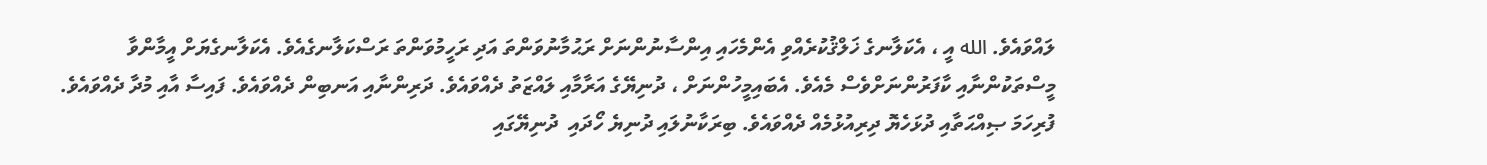ލައްވައެވެ. الله އީ ، އެކަލާނގެ ޚަލްޤުކުރެއްވި އެންމެހައި އިންސާނުންނަށް ރަޙުމާނުވަންތަ އަދި ރަހީމުވަންތަ ރަސްކަލާނގެއެވެ. އެކަލާނގެޔަށް އީމާންވާ މީސްތަކުންނާއި ކާފަރުންނަށްވެސް މެއެވެ. އެބައިމީހުންނަށް ، ދުނިޔޭގެ އަރާމާއި ލައްޒަތު ދެއްވައެވެ. ދަރިންނާއި އަނބިން ދެއްވައެވެ. ފައިސާ އާއި މުދާ ދެއްވައެވެ. ފުރިހަމަ ޞިއްޙަތާއި ދުޅަހެޔޮ ދިރިއުޅުމެއް ދެއްވައެވެ. ބިރަކާނުލައި ދުނިޔެ ހޯދައި  ދުނިޔޭގައި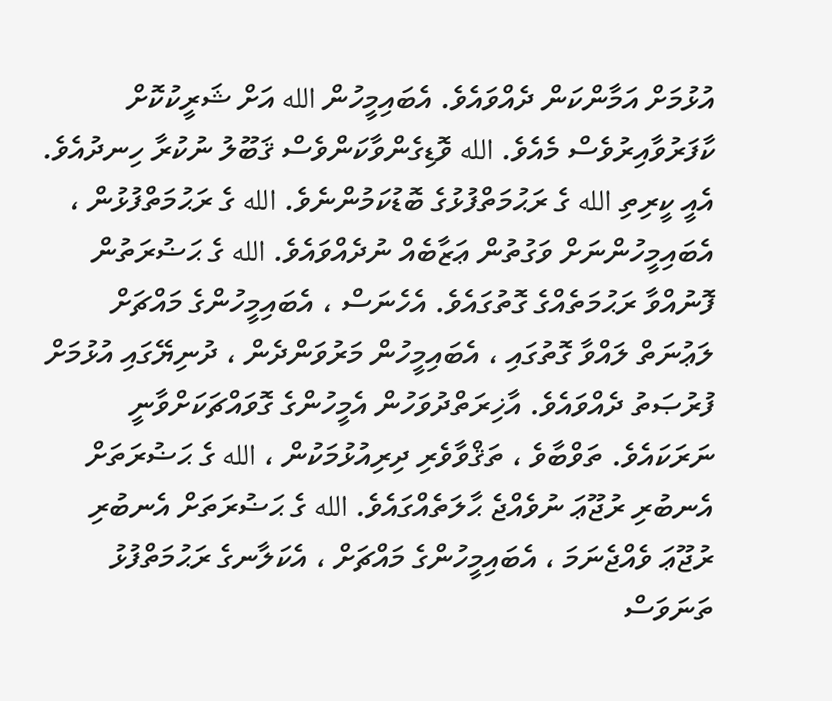އުޅުމަށް އަމާންކަން ދެއްވައެވެ. އެބައިމީހުން الله އަށް ޝަރީކުކޮށް ކާފަރުވާއިރުވެސް މެއެވެ. الله ވޮޑިގެންވާކަންވެސް ޤަބޫލު ނުކުރާ ހިނދުއެވެ. އެއީ ކީރިތި الله ގެ ރަޙުމަތްފުޅުގެ ބޮޑުކަމުންނެވެ. الله ގެ ރަޙުމަތްފުޅުން ، އެބައިމީހުންނަށް ވަގުތުން ޢަޒާބެއް ނުދެއްވައެވެ. الله ގެ ޙަޟުރަތުން ފޮނުއްވާ ރަޙުމަތެއްގެ ގޮތުގައެވެ. އެހެނަސް ، އެބައިމީހުންގެ މައްޗަށް ލަޢުނަތް ލައްވާ ގޮތުގައި ، އެބައިމީހުން މަރުވަންދެން ، ދުނިޔޭގައި އުޅުމަށް ފުރުޞަތު ދެއްވައެވެ. އާޚިރަތްދުވަހުން އެމީހުންގެ ގޮވައްޗަކަށްވާނީ ނަރަކައެވެ. ތަވްބާވެ ، ތަޤްވާވެރި ދިރިއުޅުމަކުން ، الله ގެ ޙަޟުރަތަށް އެނބުރި ރުޖޫޢަ ނުވެއްޖެ ޙާލަތެއްގައެވެ. الله ގެ ޙަޟުރަތަށް އެނބުރި ރުޖޫޢަ ވެއްޖެނަމަ ، އެބައިމީހުންގެ މައްޗަށް ، އެކަލާނގެ ރަޙުމަތްފުޅު ތަނަވަސް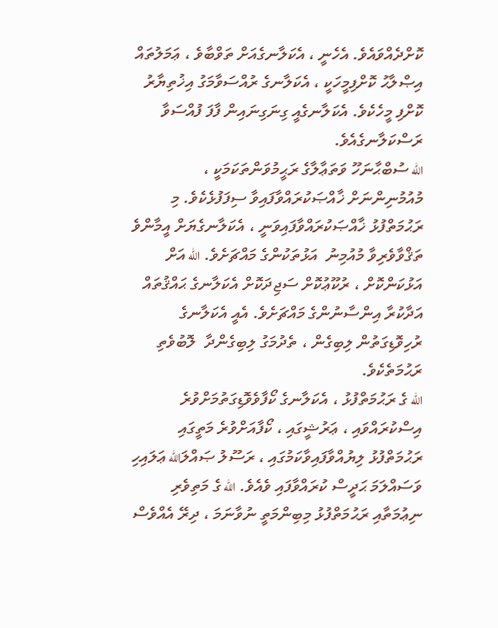ކޮށްދެއްވައެވެ. އެހެނީ ، އެކަލާނގެއަށް ތަވްބާވެ ، ޢަމަލުތައް އިޞްލާޙު ކޮށްފިމީހަކީ ، އެކަލާނގެ ރުއްސަވާމަގު އިޚުތިޔާރު ކޮށްފި މީހެކެވެ. އެކަލާނގެއީ ގިނަގިނައިން ފާފަ ފުއްސަވާ ރަސްކަލާނގެއެވެ.
الله ސުބްޙާނަހޫ ވަތަޢާލާގެ ރަޙީމުވަންތަކަމަކީ ، މުއުމުނިންނަށް ޚާއްޞަކުރައްވާފައިވާ ސިފަފުޅެކެވެ. މި ރަޙުމަތްފުޅު ޚާއްޞަކުރައްވާފައިވަނީ ، އެކަލާނގެޔަށް އީމާންވެ ތަޤްވާވެރިވާ މުއުމިނު  އަޅުތަކުންގެ މައްޗަށެވެ. الله އަށް އަޅުކަންކޮށް ، ރުކޫޢުކޮށް ސަޖިދަކޮށް އެކަލާނގެ ޙައްޤުތައް އަދާކުރާ އިންސާނުންގެ މައްޗަށެވެ. އެއީ އެކަލާނގެ ރުހިވޮޑިގަތުން ލިބިގެން ، ތެދުމަގު ލިބިގެންދާ  ލޮބުވެތި ރަޙުމަތެކެވެ.
الله ގެ ރަޙުމަތްފުޅު ، އެކަލާނގެ ކޯފާވެވޮޑިގަތުމަށްވުރެ އިސްކުރައްވައި ، ޢަރުޝީގައި ، ކޯފާއަށްވުރެ މަތީގައި ރަޙުމަތްފުޅު ލިޔުއްވާފައިވާކަމުގައި ، ރަސޫލު ޞައްލަالله ޢަލައިހި ވަސައްލަމަ ޙަދީސް ކުރައްވާފައި ވެއެވެ. الله ގެ މަތިވެރި ނިޢުމަތާއި ރަޙުމަތްފުޅު މިބިންމަތީ ނުވާނަމަ ، ދިރޭ އެއްވެސް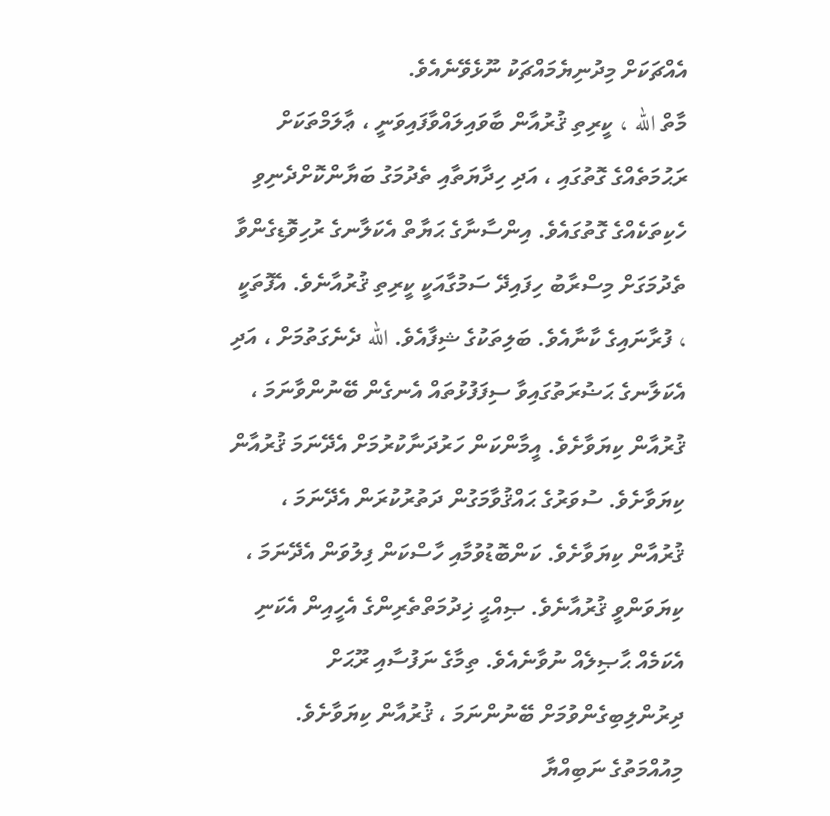އެއްޗަކަށް މިދުނިޔެމައްޗަކު ނޫޅެވޭނެއެވެ.
މާތް الله ، ކީރިތި ޤުރުއާން ބާވައިލައްވާފައިވަނީ ، ޢާލަމްތަކަށް ރަޙުމަތެއްގެ ގޮތުގައި ، އަދި ހިދާޔަތާއި ތެދުމަގު ބަޔާންކޮށްދެނިވި ހެކިތަކެއްގެ ގޮތުގައެވެ. އިންސާނާގެ ޙަޔާތް އެކަލާނގެ ރުހިވޮޑިގެންވާ ތެދުމަގަށް މިސްރާބު ހިފައިދޭ ސަމުގާއަކީ ކީރިތި ޤުރުއާނެވެ. އެފޮތަކީ ، ފުރާނައިގެ ކާނާއެވެ. ބަލިތަކުގެ ޝިފާއެވެ. الله ދެނެގަތުމަށް ، އަދި އެކަލާނގެ ޙަޟުރަތުގައިވާ ސިފަފުޅުތައް އެނގެން ބޭނުންވާނަމަ ، ޤުރުއާން ކިޔަވާށެވެ. އީމާންކަން ހަރުދަނާކުރުމަށް އެދޭނަމަ ޤުރުއާން ކިޔަވާށެވެ. ސުވަރުގެ ޙައްޤުވާމަގުން ދަތުރުކުރަން އެދޭނަމަ ، ޤުރުއާން ކިޔަވާށެވެ. ކަންބޮޑުވުމާއި ހާސްކަން ފިލުވަން އެދޭނަމަ ، ކިޔަވަންވީ ޤުރުއާނެވެ. ޞިއްޙީ ޚިދުމަތްތެރިންގެ އެހީއިން އެކަނި އެކަމެއް ޙާޞިލެއް ނުވާނެއެވެ. ތިމާގެ ނަފުސާއި ރޫޙަށް ދިރުންލިބިގެންވުމަށް ބޭނުންނަމަ ، ޤުރުއާން ކިޔަވާށެވެ.
މިއުއްމަތުގެ ނަބިއްޔާ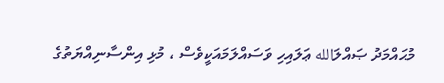މުޙައްމަދު ޞައްލަالله ޢަލައިހި ވަސައްލަމައަކީވެސް ، މުޅި އިންސާނިއްޔަތުގެ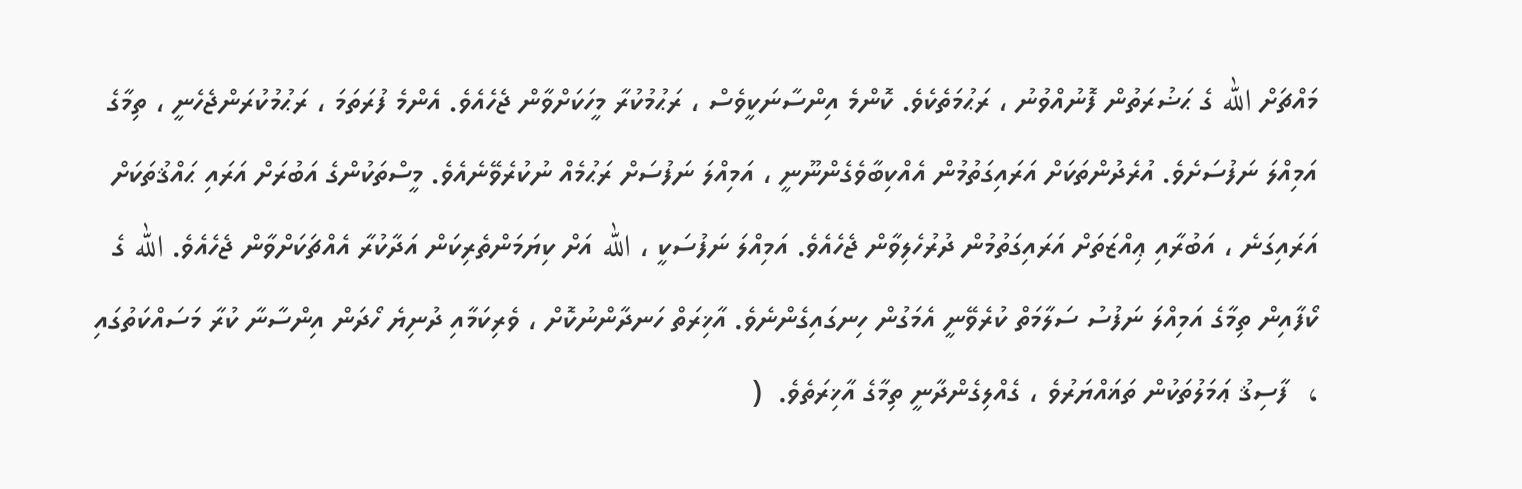މައްޗަށް الله ގެ ޙަޟުރަތުން ފޮނުއްވުނު ، ރަޙުމަތެކެވެ. ކޮންމެ އިންސާނަކީވެސް ، ރަޙުމުކުރާ މީހަކަށްވާން ޖެހެއެވެ. އެންމެ ފުރަތަމަ ، ރަޙުމުކުރަންޖެހެނީ ، ތިމާގެ އަމިއްލަ ނަފުސަށެވެ. އުރެދުންތަކަށް އަރައިގަތުމުން އެއްކިބާވެގެންނޫނީ ، އަމިއްލަ ނަފުސަށް ރަޙުމެއް ނުކުރެވޭނެއެވެ. މީސްތަކުންގެ އަބުރަށް އަރައި ޙައްޤުތަކަށް އަރައިގަނެ ، އަބުރާއި ޢިއްޒަތަށް އަރައިގަތުމުން ދުރުހެލިވާން ޖެހެއެވެ. އަމިއްލަ ނަފުސަކީ ، الله އަށް ކިޔަމަންތެރިކަން އަދާކުރާ އެއްޗަކަށްވާން ޖެހެއެވެ. الله ގެ ކޯފާއިން ތިމާގެ އަމިއްލަ ނަފުސު ސަލާމަތް ކުރެވޭނީ އެމަގުން ހިނގައިގެންނެވެ. އާޚިރަތް ހަނދާންނުކޮށް ، ވެރިކަމާއި ދުނިޔެ ހޯދަން އިންސާނާ ކުރާ މަސައްކަތުގައި ،  ފާސިޤު ޢަމަލުތަކުން ތަޣައްޔަރުވެ ، ގެއްލިގެންދާނީ ތިމާގެ އާޚިރަތެވެ.  (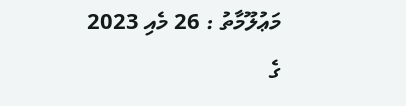މަޢުލޫމާތު : 26 މެއި 2023 ގެ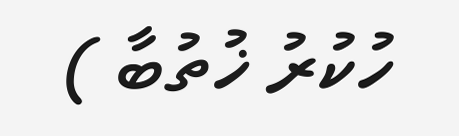ހުކުރު ޚުތުބާ )